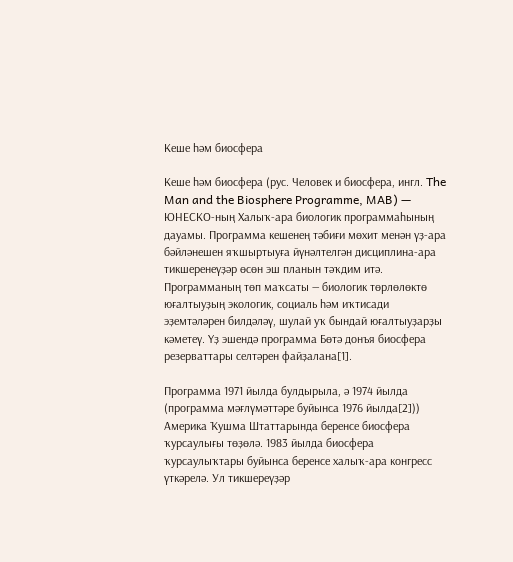Кеше һәм биосфера

Кеше һәм биосфера (рус. Человек и биосфера, ингл. The Man and the Biosphere Programme, MAB) — ЮНЕСКО-ның Халыҡ-ара биологик программаһының дауамы. Программа кешенең тәбиғи мөхит менән үҙ-ара бәйләнешен яҡшыртыуға йүнәлтелгән дисциплина-ара тикшеренеүҙәр өсөн эш планын тәҡдим итә. Программаның төп маҡсаты — биологик төрлөлөктө юғалтыуҙың экологик, социаль һәм иҡтисади эҙемтәләрен билдәләү, шулай уҡ бындай юғалтыуҙарҙы кәметеү. Үҙ эшендә программа Бөтә донъя биосфера резерваттары селтәрен файҙалана[1].

Программа 1971 йылда булдырыла, ә 1974 йылда (программа мәғлүмәттәре буйынса 1976 йылда[2])) Америка Ҡушма Штаттарында беренсе биосфера ҡурсаулығы төҙөлә. 1983 йылда биосфера ҡурсаулыҡтары буйынса беренсе халыҡ-ара конгресс үткәрелә. Ул тикшереүҙәр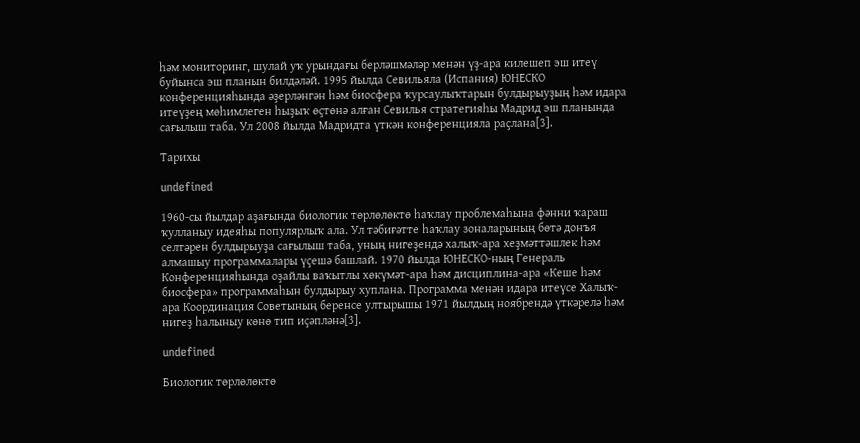һәм мониторинг, шулай уҡ урындағы берләшмәләр менән үҙ-ара килешеп эш итеү буйынса эш планын билдәләй. 1995 йылда Севильяла (Испания) ЮНЕСКО конференцияһында әҙерләнгән һәм биосфера ҡурсаулыҡтарын булдырыуҙың һәм идара итеүҙең мөһимлеген һыҙыҡ өҫтөнә алған Севилья стратегияһы Мадрид эш планында сағылыш таба. Ул 2008 йылда Мадридта үткән конференцияла раҫлана[3].

Тарихы

undefined

1960-сы йылдар аҙағында биологик төрлөлөктө һаҡлау проблемаһына фәнни ҡараш ҡулланыу идеяһы популярлыҡ ала. Ул тәбиғәтте һаҡлау зоналарының бөтә донъя селтәрен булдырыуҙа сағылыш таба, уның нигеҙендә халыҡ-ара хеҙмәттәшлек һәм алмашыу программалары үҫешә башлай. 1970 йылда ЮНЕСКО-ның Генераль Конференцияһында оҙайлы ваҡытлы хөкүмәт-ара һәм дисциплина-ара «Кеше һәм биосфера» программаһын булдырыу хуплана. Программа менән идара итеүсе Халыҡ-ара Координация Советының беренсе ултырышы 1971 йылдың ноябрендә үткәрелә һәм нигеҙ һалыныу көнө тип иҫәпләнә[3].

undefined

Биологик төрлөлөктө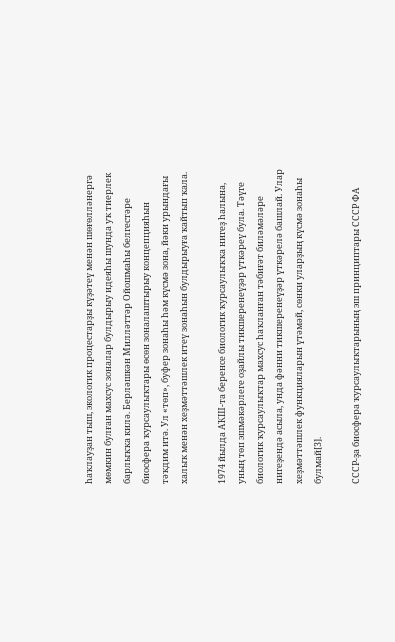һаҡлауҙан тыш, экологик процестарҙы күҙәтеү менән шөғөлләнергә мөмкин булған махсус зоналар булдырыу идеяһы шунда уҡ тиерлек барлыҡҡа килә. Берләшкән Милләттәр Ойошмаһы белгестәре биосфера ҡурсаулыҡтары өсөн зоналаштырыу концепцияһын тәҡдим итә. Ул «төп», буфер зонаһы һәм күсмә зона, йәки урындағы халыҡ менән хеҙмәттәшлек итеү зонаһын булдырыуға ҡайтып ҡала.

1974 йылда АҠШ-та беренсе биологик ҡурсаулыҡҡа нигеҙ һалына, уның төп эшмәкәрлеге оҙайлы тикшеренеүҙәр үткәреү була. Тәүге биологик ҡурсаулыҡтар махсус һаҡланған тәбиғәт биләмәләре нигеҙендә асыла, унда фәнни тикшеренеүҙәр үткәрелә башлай. Улар хеҙмәттәшлек функцияларын үтәмәй, сөнки уларҙың күсмә зонаһы булмай[3].

СССР-ҙа биосфера ҡурсаулыҡтарының эш принциптары СССР ФА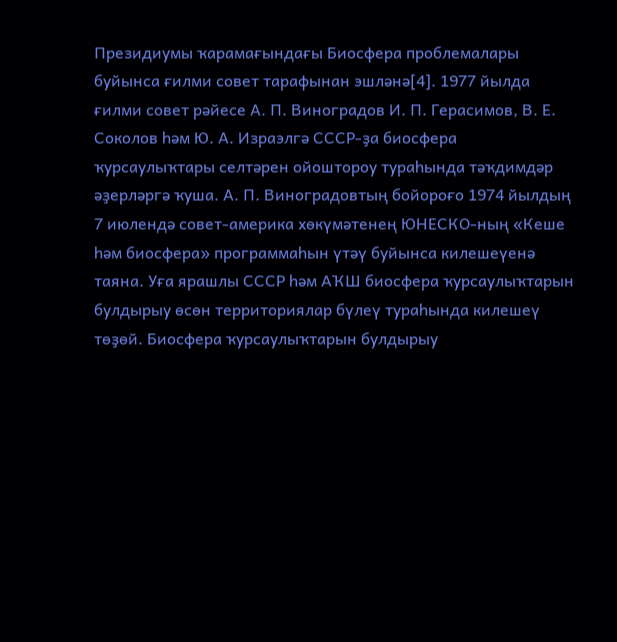Президиумы ҡарамағындағы Биосфера проблемалары буйынса ғилми совет тарафынан эшләнә[4]. 1977 йылда ғилми совет рәйесе А. П. Виноградов И. П. Герасимов, В. Е. Соколов һәм Ю. А. Израэлгә СССР-ҙа биосфера ҡурсаулыҡтары селтәрен ойоштороу тураһында тәҡдимдәр әҙерләргә ҡуша. А. П. Виноградовтың бойороғо 1974 йылдың 7 июлендә совет-америка хөкүмәтенең ЮНЕСКО-ның «Кеше һәм биосфера» программаһын үтәү буйынса килешеүенә таяна. Уға ярашлы СССР һәм АҠШ биосфера ҡурсаулыҡтарын булдырыу өсөн территориялар бүлеү тураһында килешеү төҙөй. Биосфера ҡурсаулыҡтарын булдырыу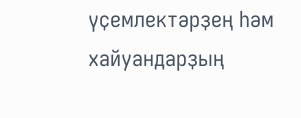үҫемлектәрҙең һәм хайуандарҙың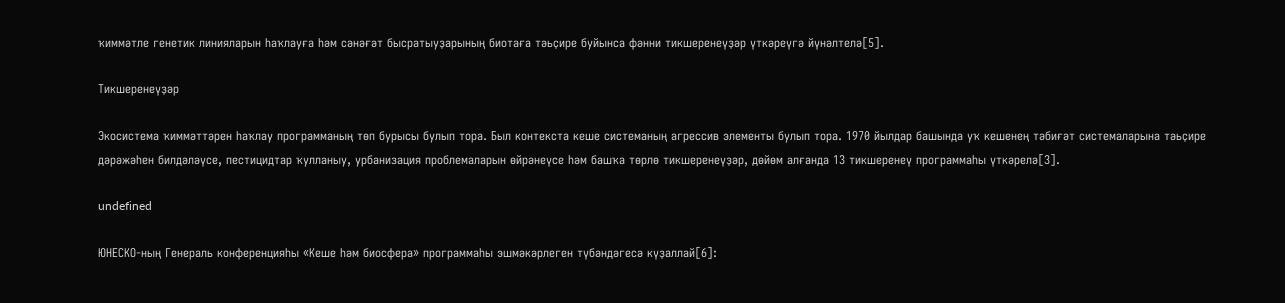ҡиммәтле генетик линияларын һаҡлауға һәм сәнәғәт бысратыуҙарының биотаға тәьҫире буйынса фәнни тикшеренеүҙәр үткәреүгә йүнәлтелә[5].

Тикшеренеүҙәр

Экосистема ҡиммәттәрен һаҡлау программаның төп бурысы булып тора. Был контекста кеше системаның агрессив элементы булып тора. 1970 йылдар башында уҡ кешенең тәбиғәт системаларына тәьҫире дәрәжәһен билдәләүсе, пестицидтар ҡулланыу, урбанизация проблемаларын өйрәнеүсе һәм башҡа төрлө тикшеренеүҙәр, дөйөм алғанда 13 тикшеренеү программаһы үткәрелә[3].

undefined

ЮНЕСКО-ның Генераль конференцияһы «Кеше һәм биосфера» программаһы эшмәкәрлеген түбәндәгесә күҙаллай[6]: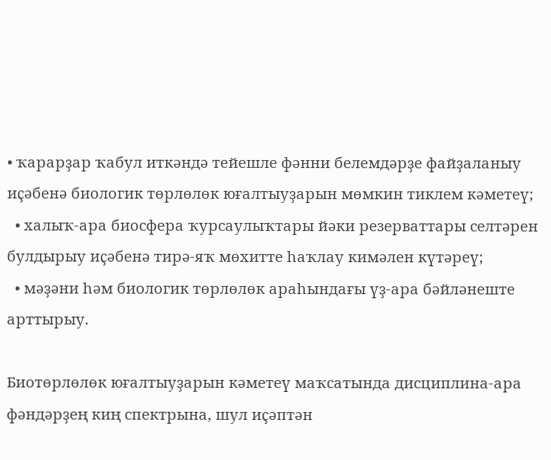• ҡарарҙар ҡабул иткәндә тейешле фәнни белемдәрҙе файҙаланыу иҫәбенә биологик төрлөлөк юғалтыуҙарын мөмкин тиклем кәметеү;
  • халыҡ-ара биосфера ҡурсаулыҡтары йәки резерваттары селтәрен булдырыу иҫәбенә тирә-яҡ мөхитте һаҡлау кимәлен күтәреү;
  • мәҙәни һәм биологик төрлөлөк араһындағы үҙ-ара бәйләнеште арттырыу.

Биотөрлөлөк юғалтыуҙарын кәметеү маҡсатында дисциплина-ара фәндәрҙең киң спектрына, шул иҫәптән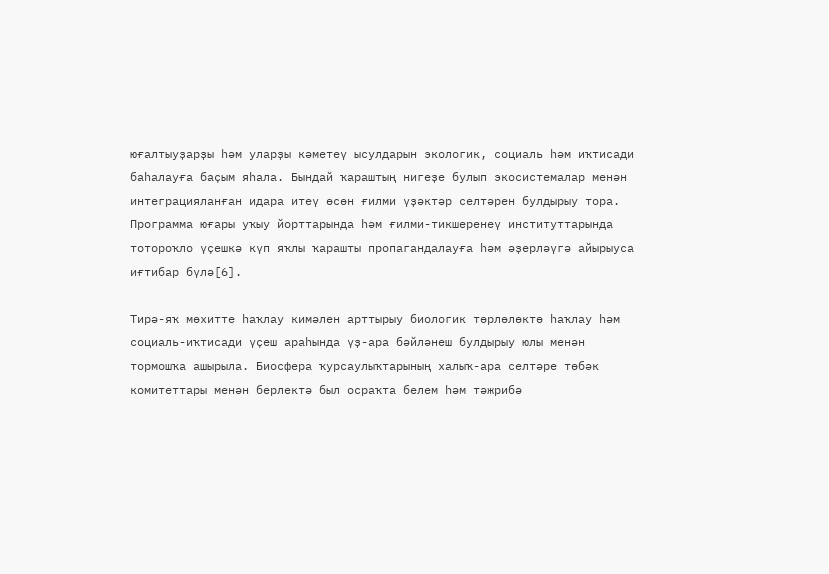юғалтыуҙарҙы һәм уларҙы кәметеү ысулдарын экологик, социаль һәм иҡтисади баһалауға баҫым яһала. Бындай ҡараштың нигеҙе булып экосистемалар менән интеграцияланған идара итеү өсөн ғилми үҙәктәр селтәрен булдырыу тора. Программа юғары уҡыу йорттарында һәм ғилми-тикшеренеү институттарында тотороҡло үҫешкә күп яҡлы ҡарашты пропагандалауға һәм әҙерләүгә айырыуса иғтибар бүлә[6].

Тирә-яҡ мөхитте һаҡлау кимәлен арттырыу биологик төрлөлөктө һаҡлау һәм социаль-иҡтисади үҫеш араһында үҙ-ара бәйләнеш булдырыу юлы менән тормошҡа ашырыла. Биосфера ҡурсаулыҡтарының халыҡ-ара селтәре төбәк комитеттары менән берлектә был осраҡта белем һәм тәжрибә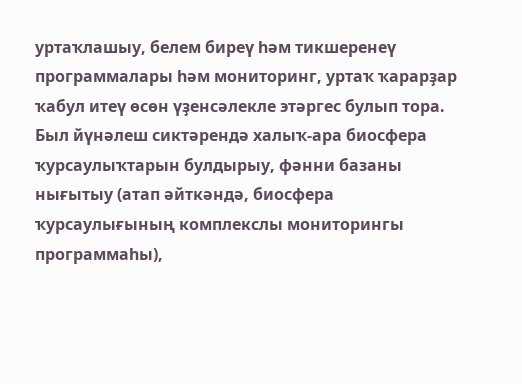уртаҡлашыу, белем биреү һәм тикшеренеү программалары һәм мониторинг, уртаҡ ҡарарҙар ҡабул итеү өсөн үҙенсәлекле этәргес булып тора. Был йүнәлеш сиктәрендә халыҡ-ара биосфера ҡурсаулыҡтарын булдырыу, фәнни базаны нығытыу (атап әйткәндә, биосфера ҡурсаулығының комплекслы мониторингы программаһы),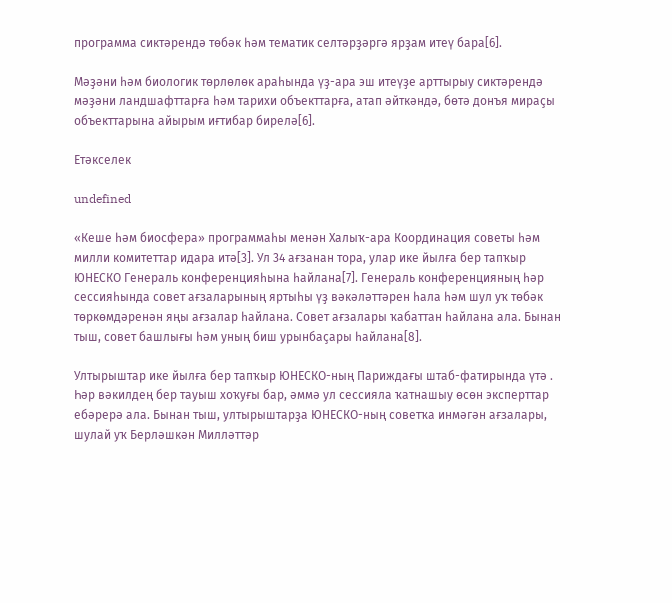программа сиктәрендә төбәк һәм тематик селтәрҙәргә ярҙам итеү бара[6].

Мәҙәни һәм биологик төрлөлөк араһында үҙ-ара эш итеүҙе арттырыу сиктәрендә мәҙәни ландшафттарға һәм тарихи объекттарға, атап әйткәндә, бөтә донъя мираҫы объекттарына айырым иғтибар бирелә[6].

Етәкселек

undefined

«Кеше һәм биосфера» программаһы менән Халыҡ-ара Координация советы һәм милли комитеттар идара итә[3]. Ул 34 ағзанан тора, улар ике йылға бер тапҡыр ЮНЕСКО Генераль конференцияһына һайлана[7]. Генераль конференцияның һәр сессияһында совет ағзаларының яртыһы үҙ вәкәләттәрен һала һәм шул уҡ төбәк төркөмдәренән яңы ағзалар һайлана. Совет ағзалары ҡабаттан һайлана ала. Бынан тыш, совет башлығы һәм уның биш урынбаҫары һайлана[8].

Ултырыштар ике йылға бер тапҡыр ЮНЕСКО-ның Париждағы штаб-фатирында үтә . Һәр вәкилдең бер тауыш хоҡуғы бар, әммә ул сессияла ҡатнашыу өсөн эксперттар ебәрерә ала. Бынан тыш, ултырыштарҙа ЮНЕСКО-ның советҡа инмәгән ағзалары, шулай уҡ Берләшкән Милләттәр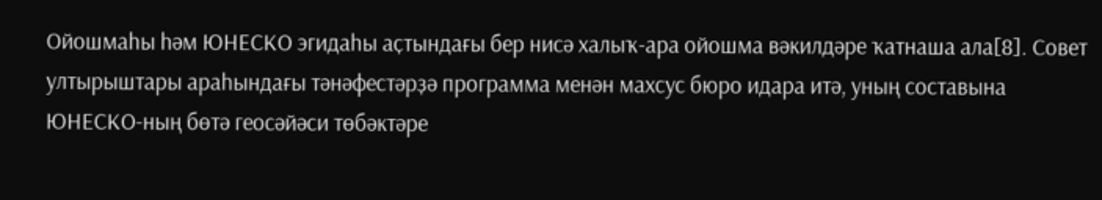Ойошмаһы һәм ЮНЕСКО эгидаһы аҫтындағы бер нисә халыҡ-ара ойошма вәкилдәре ҡатнаша ала[8]. Совет ултырыштары араһындағы тәнәфестәрҙә программа менән махсус бюро идара итә, уның составына ЮНЕСКО-ның бөтә геосәйәси төбәктәре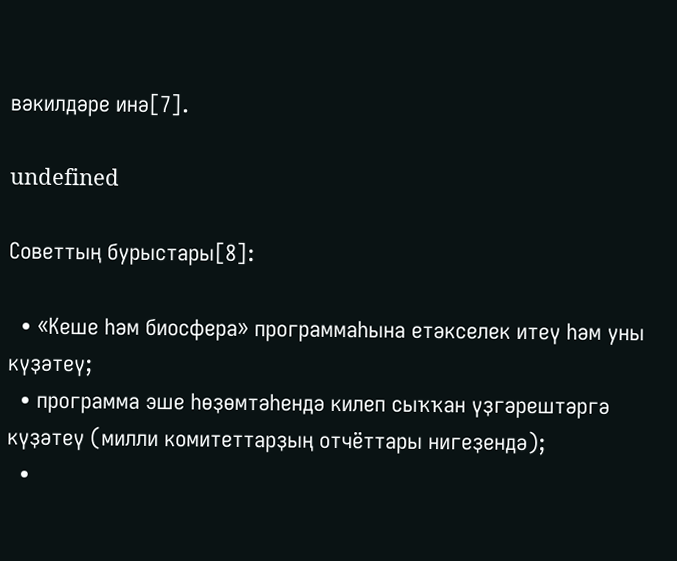вәкилдәре инә[7].

undefined

Советтың бурыстары[8]:

  • «Кеше һәм биосфера» программаһына етәкселек итеү һәм уны күҙәтеү;
  • программа эше һөҙөмтәһендә килеп сыҡҡан үҙгәрештәргә күҙәтеү (милли комитеттарҙың отчёттары нигеҙендә);
  •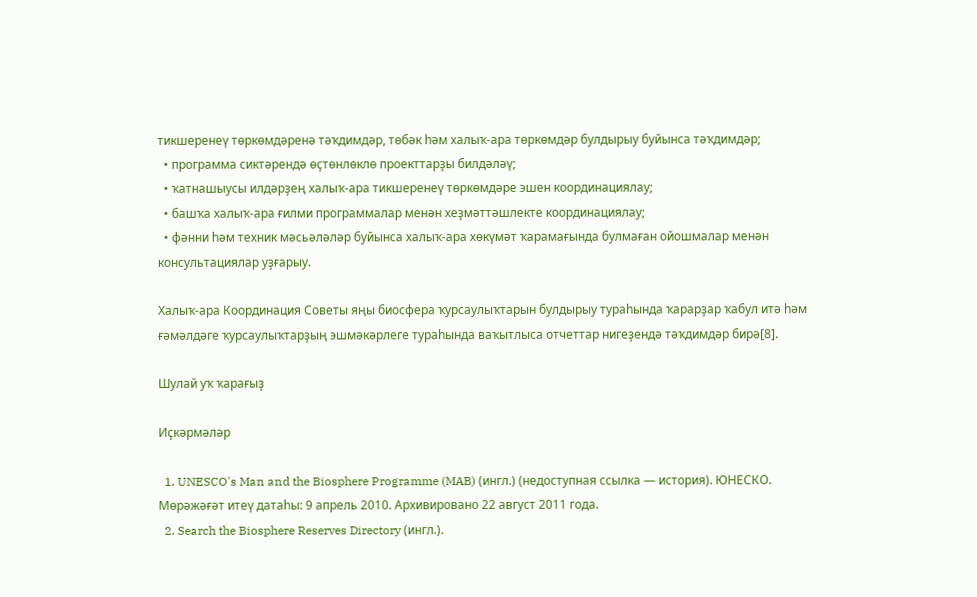тикшеренеү төркөмдәренә тәҡдимдәр, төбәк һәм халыҡ-ара төркөмдәр булдырыу буйынса тәҡдимдәр;
  • программа сиктәрендә өҫтөнлөклө проекттарҙы билдәләү;
  • ҡатнашыусы илдәрҙең халыҡ-ара тикшеренеү төркөмдәре эшен координациялау;
  • башҡа халыҡ-ара ғилми программалар менән хеҙмәттәшлекте координациялау;
  • фәнни һәм техник мәсьәләләр буйынса халыҡ-ара хөкүмәт ҡарамағында булмаған ойошмалар менән консультациялар уҙғарыу.

Халыҡ-ара Координация Советы яңы биосфера ҡурсаулыҡтарын булдырыу тураһында ҡарарҙар ҡабул итә һәм ғәмәлдәге ҡурсаулыҡтарҙың эшмәкәрлеге тураһында ваҡытлыса отчеттар нигеҙендә тәҡдимдәр бирә[8].

Шулай уҡ ҡарағыҙ

Иҫкәрмәләр

  1. UNESCO's Man and the Biosphere Programme (MAB) (ингл.) (недоступная ссылка — история). ЮНЕСКО. Мөрәжәғәт итеү датаһы: 9 апрель 2010. Архивировано 22 август 2011 года.
  2. Search the Biosphere Reserves Directory (ингл.).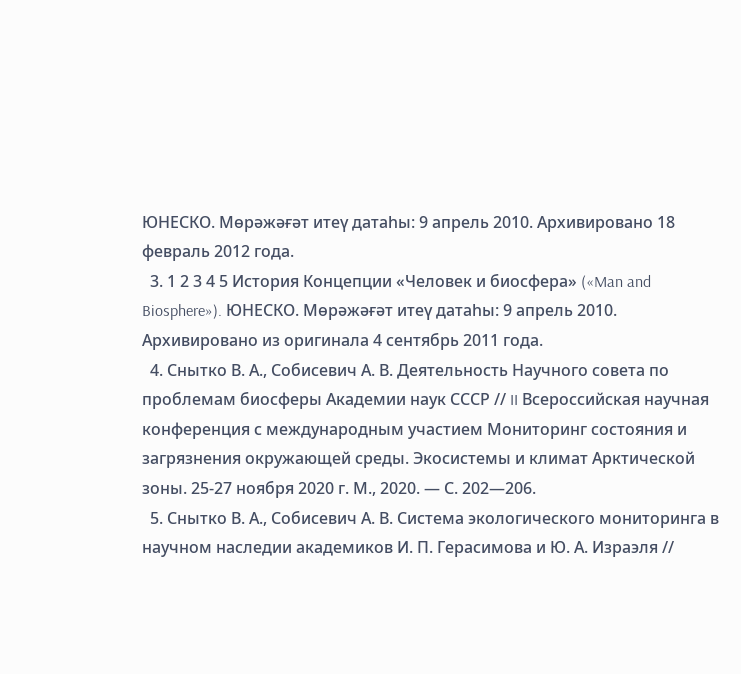ЮНЕСКО. Мөрәжәғәт итеү датаһы: 9 апрель 2010. Архивировано 18 февраль 2012 года.
  3. 1 2 3 4 5 История Концепции «Человек и биосфера» («Man and Biosphere»). ЮНЕСКО. Мөрәжәғәт итеү датаһы: 9 апрель 2010. Архивировано из оригинала 4 сентябрь 2011 года.
  4. Снытко В. А., Собисевич А. В. Деятельность Научного совета по проблемам биосферы Академии наук СССР // II Всероссийская научная конференция с международным участием Мониторинг состояния и загрязнения окружающей среды. Экосистемы и климат Арктической зоны. 25-27 ноября 2020 г. М., 2020. — С. 202—206.
  5. Снытко В. А., Собисевич А. В. Система экологического мониторинга в научном наследии академиков И. П. Герасимова и Ю. А. Израэля //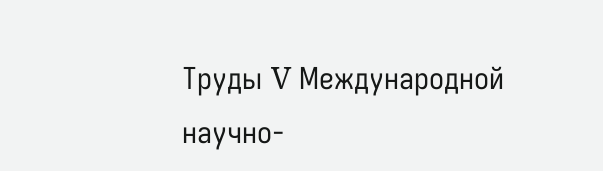Труды V Международной научно-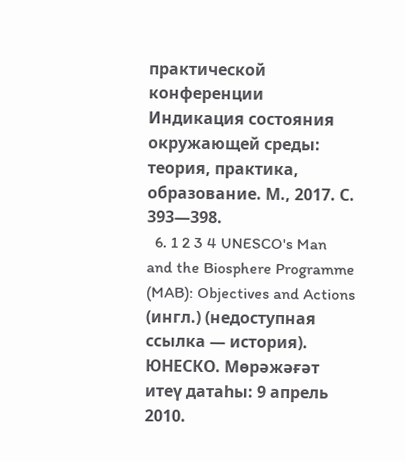практической конференции Индикация состояния окружающей среды: теория, практика, образование. М., 2017. С. 393—398.
  6. 1 2 3 4 UNESCO's Man and the Biosphere Programme (MAB): Objectives and Actions (ингл.) (недоступная ссылка — история). ЮНЕСКО. Мөрәжәғәт итеү датаһы: 9 апрель 2010.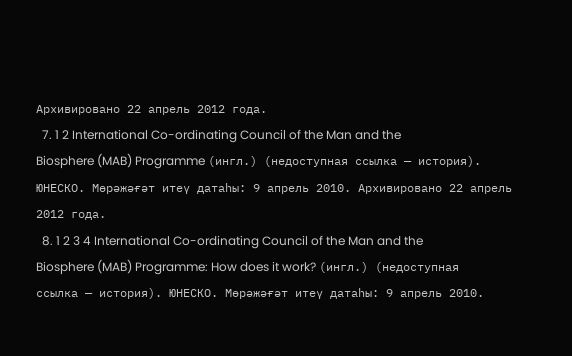Архивировано 22 апрель 2012 года.
  7. 1 2 International Co-ordinating Council of the Man and the Biosphere (MAB) Programme (ингл.) (недоступная ссылка — история). ЮНЕСКО. Мөрәжәғәт итеү датаһы: 9 апрель 2010. Архивировано 22 апрель 2012 года.
  8. 1 2 3 4 International Co-ordinating Council of the Man and the Biosphere (MAB) Programme: How does it work? (ингл.) (недоступная ссылка — история). ЮНЕСКО. Мөрәжәғәт итеү датаһы: 9 апрель 2010.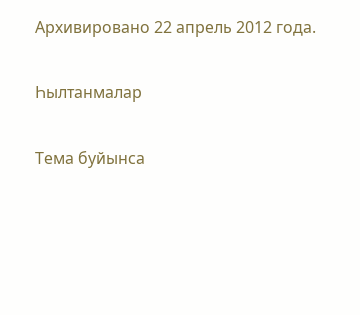Архивировано 22 апрель 2012 года.

Һылтанмалар

Тема буйынса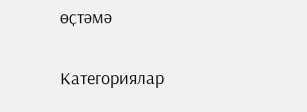өҫтәмә

Категориялар